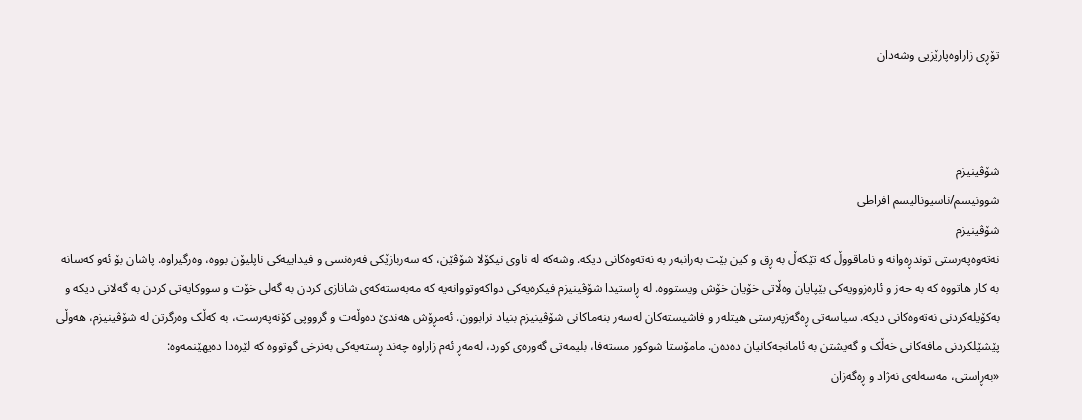تۆڕی زاراوەپارێزیی وشەدان



شۆڤینیزم
شوونیسم/ناسیونالیسم افراطی
شۆڤینیزم
نەتەوەپەرستی توندڕەوانە و ناماقووڵ کە تێکەڵ بە ڕق و کین بێت بەرانبەر بە نەتەوەکانی دیکە. وشەکە لە ناوی نیکۆلا شۆڤێن، کە سەربازێکی فەرەنسی و فیداییەکی ناپلیۆن بووە، وەرگیراوە. پاشان بۆ ئەو کەسانە بە کار هاتووە کە بە حەز و ئارەزوویەکی بێپایان وەڵاتی خۆیان خۆش ویستووە. لە ڕاستیدا شۆڤینیزم فیکرەیەکی دواکەوتووانەیە کە مەبەستەکەی شانازی کردن بە گەلی خۆت و سووکایەتی کردن بە گەلانی دیکە و بەکۆیلەکردنی نەتەوەکانی دیکە. سیاسەتی ڕەگەزپەرستی هیتلەر و فاشیستەکان لەسەر بنەماکانی شۆڤینیزم بنیاد نرابوون. ئەمڕۆش هەندێ دەوڵەت و گرووپی کۆنەپەرست، بە کەڵک وەرگرتن لە شۆڤینیزم، هەوڵی پێشێلکردنی مافەکانی خەڵک و گەیشتن بە ئامانجەکانیان دەدەن. مامۆستا شوکور مستەفا، بلیمەتی گەورەی کورد، لەمەڕ ئەم زاراوە چەند ڕستەیەکی بەنرخی گوتووە کە لێرەدا دەیهێنمەوە:
«بەڕاستی، مەسەلەی نەژاد و ڕەگەزان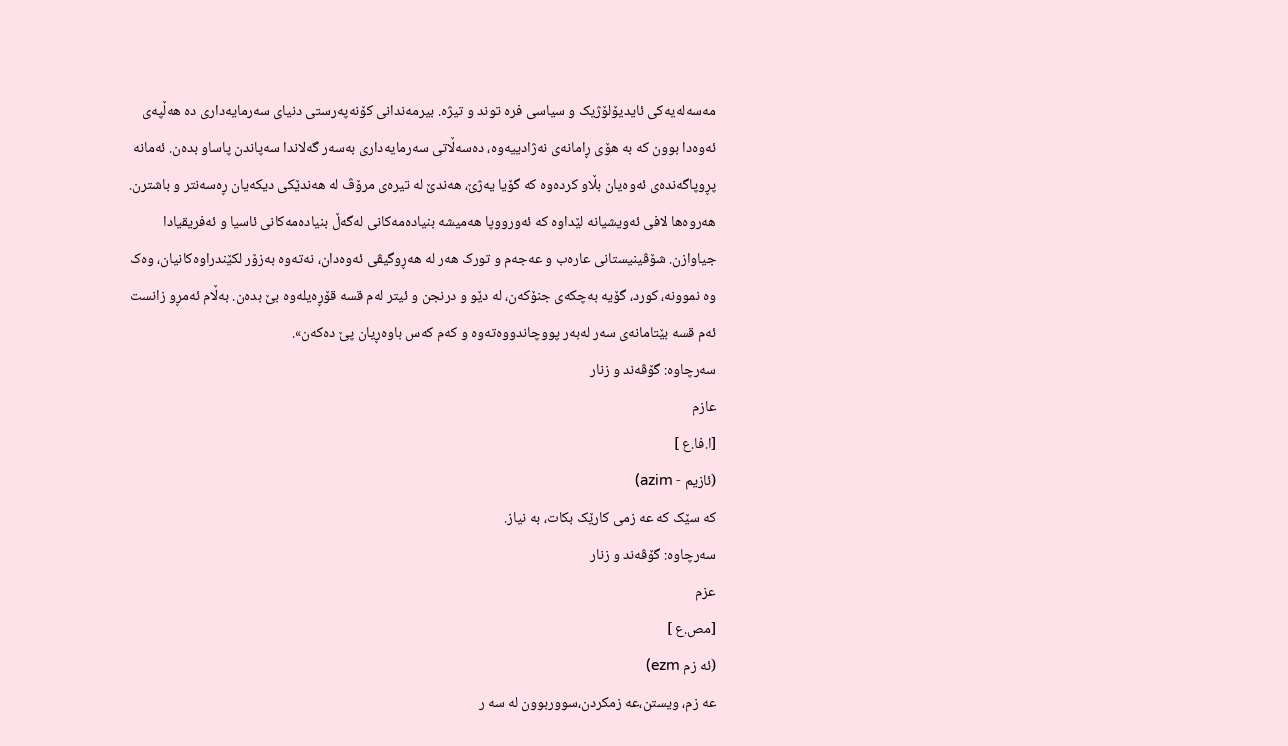مەسەلەیەکی ئایدیۆلۆژیک و سیاسی فرە توند و تیژە. بیرمەندانی کۆنەپەرستی دنیای سەرمایەداری دە هەڵپەی ئەوەدا بوون کە بە هۆی ڕامانەی نەژادییەوە، دەسەڵاتی سەرمایەداری بەسەر گەلاندا سەپاندن پاساو بدەن. ئەمانە پڕوپاگەندەی ئەوەیان بڵاو کردەوە کە گۆیا یەژێ، هەندێ لە تیرەی مرۆڤ لە هەندێکی دیکەیان ڕەسەنتر و باشترن. هەروەها لافی ئەویشیانە لێداوە کە ئەورووپا هەمیشە بنیادەمەکانی لەگەڵ بنیادەمەکانی ئاسیا و ئەفریقیادا جیاوازن. شۆڤینیستانی عارەب و عەجەم و تورک هەر لە هەڕوگیڤی ئەوەدان، نەتەوە بەزۆر لکێندراوەکانیان، وەک وە نموونە، کورد، گۆیە بەچکەی جنۆکەن، لە دێو و درنجن و ئیتر لەم قسە قۆڕەیلەوە بێ بدەن. بەڵام ئەمڕو زانست ئەم قسە بێتامانەی سەر لەبەر پووچاندووەتەوە و کەم کەس باوەڕیان پێ دەکەن».
سەرچاوە: گۆڤەند و زنار
عازم
[ا.فا.ع ]
(ئازیم - azim)
که سێک که عه زمی کارێک بکات، به نیاز.
سەرچاوە: گۆڤەند و زنار
عزم
[مص.ع ]
(ئه زم ezm)
عه زم، ویستن،عه زمکردن،سووربوون له سه ر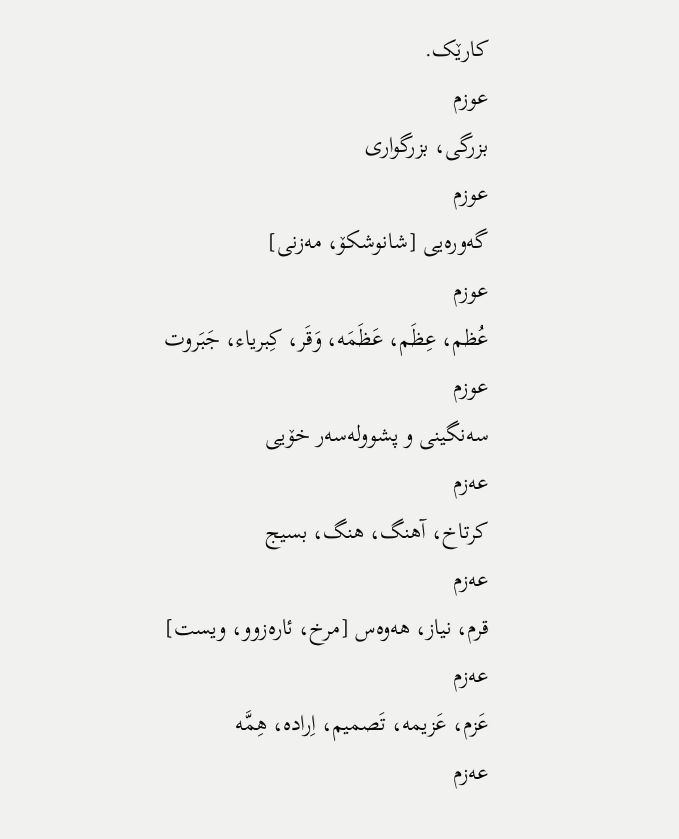کارێک.
عوزم
بزرگی، بزرگواری
عوزم
گەورەیی [شانوشکۆ، مەزنی]
عوزم
عُظم، عِظَم، عَظَمَه، وَقَر، کِبریاء، جَبَروت
عوزم
سەنگینی و پشوولەسەر خۆیی
عەزم
کرتاخ، آهنگ، هنگ، بسیج
عەزم
قرم، نیاز، هەوەس [مرخ، ئارەزوو، ویست]
عەزم
عَزم، عَزیمه، تَصمیم، اِراده، هِمَّه
عەزم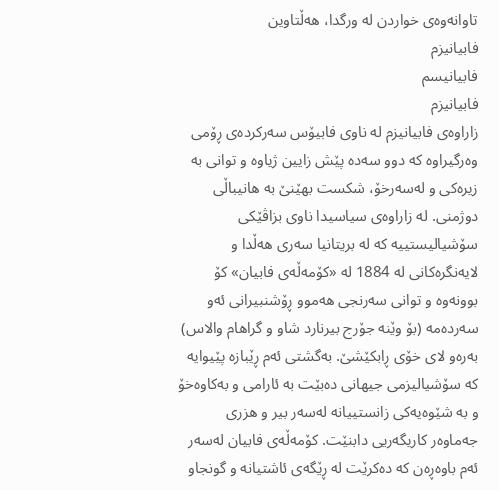تاوانەوەی خواردن لە ورگدا، هەڵتاوین
فابیانیزم
فابیانیسم
فابیانیزم
زاراوەی فابیانیزم لە ناوی فابیۆس سەرکردەی ڕۆمی وەرگیراوە کە دوو سەدە پێش زایین ژیاوە و توانی بە زیرەکی و لەسەرخۆ، شکست بهێنێ بە هانیباڵی دوژمنی. لە زاراوەی سیاسیدا ناوی بزاڤێکی سۆشیالیستییە کە لە بریتانیا سەری هەڵدا و لایەنگرەکانی لە 1884 لە «کۆمەڵەی فابیان» کۆ بوونەوە و توانی سەرنجی هەموو ڕۆشنبیرانی ئەو سەردەمە (بۆ وێنە جۆرج بیرنارد شاو و گراهام والاس) بەرەو لای خۆی ڕابکێشێ. بەگشتی ئەم ڕێبازە پێیوایە کە سۆشیالیزمی جیهانی دەبێت بە ئارامی و بەکاوەخۆ و بە شێوەیەکی زانستییانە لەسەر بیر و هزری جەماوەر کاریگەریی دابنێت. کۆمەڵەی فابیان لەسەر ئەم باوەڕەن کە دەکرێت لە ڕێگەی ئاشتیانە و گونجاو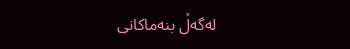لەگەڵ بنەماکانی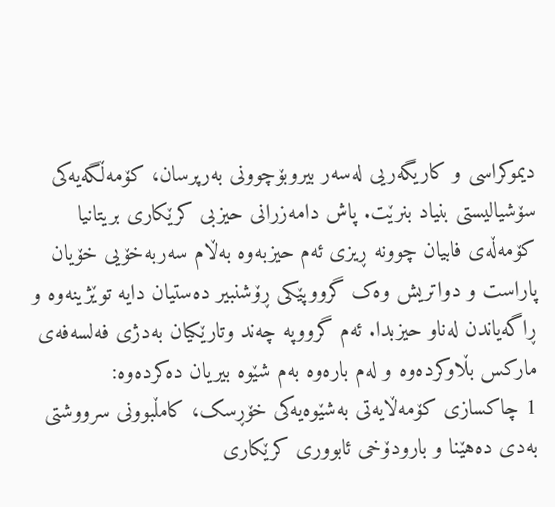دیموکراسی و کاریگەریی لەسەر بیروبۆچوونی بەرپرسان، کۆمەڵگەیەکی سۆشیالیستی بنیاد بنرێت. پاش دامەزرانی حیزبی کرێکاری بریتانیا کۆمەڵەی فابیان چوونە ڕیزی ئەم حیزبەوە بەڵام سەربەخۆیی خۆیان پاراست و دواتریش وەک گرووپێکی ڕۆشنبیر دەستیان دایە توێژینەوە و ڕاگەیاندن لەناو حیزبدا. ئەم گرووپە چەند وتارێکیان بەدژی فەلسەفەی مارکس بڵاوکردەوە و لەم بارەوە بەم شێوە بیریان دەکردەوە:
1 چاکسازی کۆمەڵایەتی بەشێوەیەکی خۆڕسک، کامڵبوونی سرووشتی بەدی دەهێنا و بارودۆخی ئابووری کرێکاری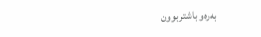بەرەو باشتربوون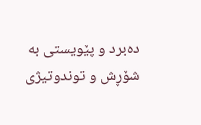دەبرد و پێویستی بە شۆڕش و توندوتیژی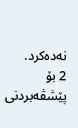نەدەکرد.
2 بۆ پێشڤەبردنی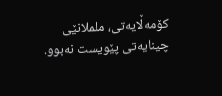کۆمەڵایەتی، ململانێی چینایەتی پێویست نەبوو.